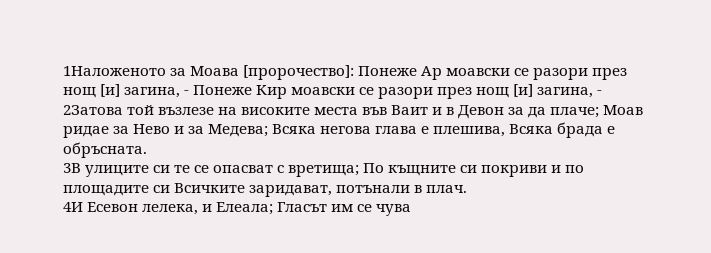1Наложеното за Моава [пророчество]: Понеже Ар моавски се разори през нощ [и] загина, - Понеже Кир моавски се разори през нощ [и] загина, -
2Затова той възлезе на високите места във Ваит и в Девон за да плаче; Моав ридае за Нево и за Медева; Всяка негова глава е плешива, Всяка брада е обръсната.
3В улиците си те се опасват с вретища; По къщните си покриви и по площадите си Всичките заридават, потънали в плач.
4И Есевон лелека, и Елеала; Гласът им се чува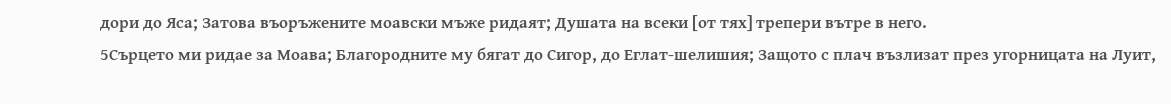дори до Яса; Затова въоръжените моавски мъже ридаят; Душата на всеки [от тях] трепери вътре в него.
5Сърцето ми ридае за Моава; Благородните му бягат до Сигор, до Еглат-шелишия; Защото с плач възлизат през угорницата на Луит,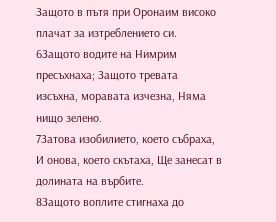Защото в пътя при Оронаим високо плачат за изтреблението си.
6Защото водите на Нимрим пресъхнаха; Защото тревата изсъхна, моравата изчезна, Няма нищо зелено.
7Затова изобилието, което събраха, И онова, което скътаха, Ще занесат в долината на върбите.
8Защото воплите стигнаха до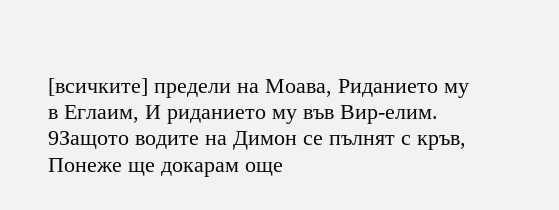[всичките] предели на Моава, Риданието му в Еглаим, И риданието му във Вир-елим.
9Защото водите на Димон се пълнят с кръв, Понеже ще докарам още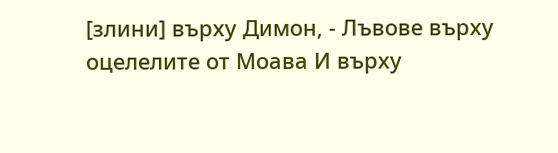[злини] върху Димон, - Лъвове върху оцелелите от Моава И върху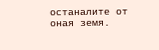останалите от оная земя.